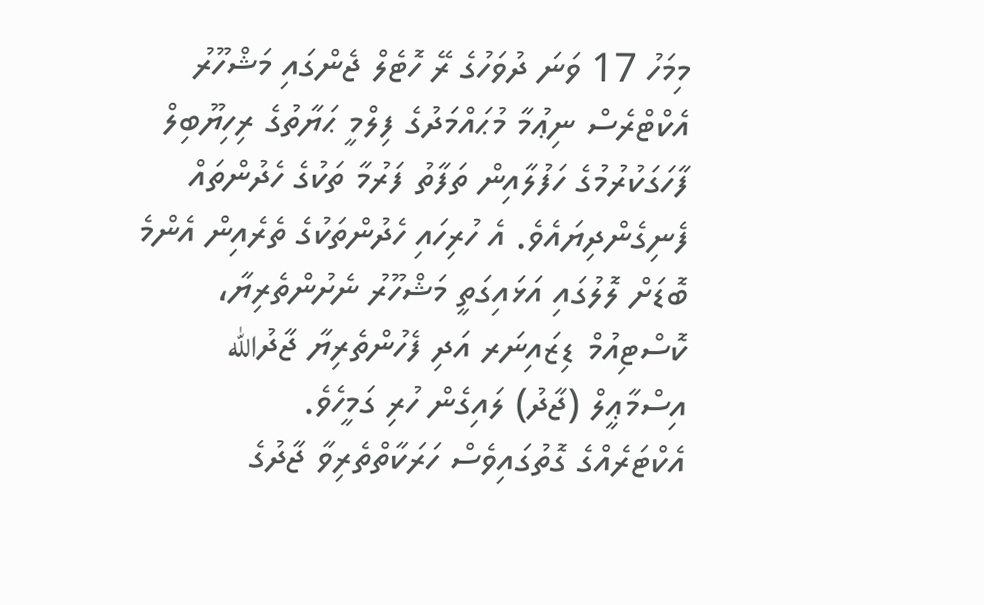މިމަހު 17 ވަނަ ދުވަހުގެ ރޭ ހޮޓެލް ޖެންގައި މަޝްހޫރު އެކްޓްރެސް ނިޢުމާ މުޙައްމަދުގެ ފިލްމީ ޙަޔާތުގެ ރިހިޔޫބިލް ފާހަގަކުރުމުގެ ހަފުލާއިން ތަފާތު ފަރުމާ ތަކުގެ ހެދުންތައް ފެނިގެންދިޔައެވެ. އެ ހުރިހައި ހެދުންތަކުގެ ތެރެއިން އެންމެ ބޮޑަށް ލޮލުގައި އަޅައިގަތީ މަޝްހޫރު ނެށުންތެރިޔާ، ކޮސްޓިއުމް ޑިޒައިނަރ އަދި ފެހުންތެރިޔާ ޖާދުالله އިސްމާޢީލް (ޖާދު) ލައިގެން ހުރި ގަމީހެވެ.
އެކްޓަރެއްގެ ގޮތުގައިވެސް ހަރަކާތްތެރިވާ ޖާދުގެ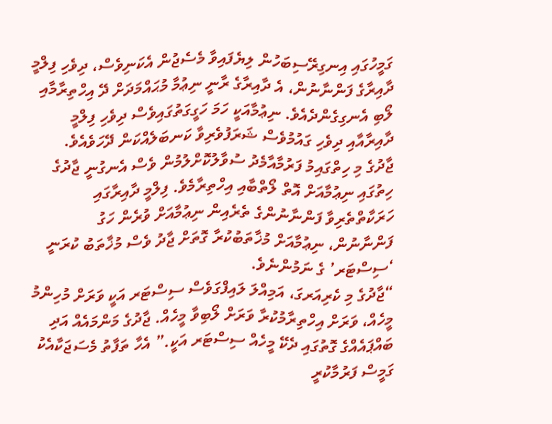ގަމީހުގައި އިނގިރޭސިބަހުން ލިޔެފައިވާ މެސެޖުން އެކަނިވެސް، ދިވެހި ފިލްމީ ދާއިރާގެ ފަންނާނުން، އެ ދާއިރާގެ ރާނީ ނިޢުމާ މުޙައްމަދަށް ދޭ އިހްތިރާމާއި ލޯބި އެނގިގެންދެއެވެ. ނިޢުމާއަކީ ހަމަ ހަގީގަތުގައިވެސް ދިވެހި ފިލްމީ ދާއިރާއާއި ދިވެހި ގައުމުވެސް ޝަރަފުވެރިވާ ކަނބަލެއްކަން ދޭހަވެއެވެ.
ޖާދުގެ މި ހިތްގައިމު ފަރުމާއާމެދު ސުވާލުކޮށްލުމުން ވެސް އެނގުނީ ޖާދުގެ ހިތުގައި ނިޢުމާއަށް އޮތް ލޯތްބާއި އިހްތިރާމެވެ. ފިލްމީ ދާއިރާގައި ހަރަކާތްތެރިވާ ފަންނާނުންގެ ތެރެއިން ނިޢުމާއަށް ވުރެން ހަގު ފަންނާނުން، ނިޢުމާއަށް މުޚާތަބުކުރާ ގޮތަށް ޖާދު ވެސް މުޚާތަބު ކުރަނީ ‘ސިސްޓަރ’ ގެ ނަމުންނެވެ.
“ޖާދުގެ މި ކެރިއަރގަ، އަމިއްލަ ލައިފްގަވެސް ސިސްޓަރ އަކީ ވަރަށް މުހިންމު މީހެއް، ވަރަށް އިހްތިރާމުކުރާ ވަރަށް ލޯބިވާ މީހެއް. ޖާދުގެ މަންމައެއް އަދި ބައްޕައެއްގެ ގޮތުގައި ދެކޭ މީހެއް ސިސްޓަރ އަކީ.” އެހާ ތަފާތު މެސަޖަކާއެކު ގަމީސް ފަރުމާކުރީ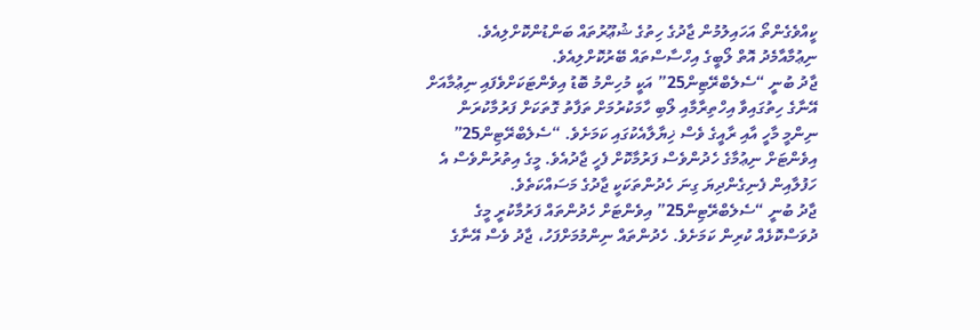ކީއްވެގެންތޯ އަހައިލުމުން ޖާދުގެ ހިތުގެ ޝުޢޫރުތައް ބަންޑުންކޮށްލިއެވެ. ނިޢުމާއާމެދު އޮތް ލޯބީގެ އިހްސާސްތައް ބޭރުކޮށްލިއެވެ.
ޖާދު ބުނީ “ސެލެބްރޭޓިން25” އަކީ މުހިންމު ބޮޑު އިވެންޓަކަށްވެފައި ނިޢުމާއަށް އޭނާގެ ހިތުގައިވާ އިހްތިރާމާއި ލޯބި ހާމަކުރުމަށް ތަފާތު ގޮތަކަށް ފަރުމާކުރަން ނިންމީ މާހީ އާއި ރާއީގެ ވެސް ޚިޔާލާއެކުގައި ކަމަށެވެ. “ސެލެބްރޭޓިން25” އިވެންޓަށް ނިޢުމާގެ ހެދުންވެސް ފަރުމާކޮށް ފެހީ ޖާދުއެވެ. މީގެ އިތުރުންވެސް އެ ހަފުލާއިން ފެނިގެންދިޔަ ގިނަ ހެދުންތަކަކީ ޖާދުގެ މަސައްކަތެވެ.
ޖާދު ބުނީ “ސެލެބްރޭޓިން25” އިވެންޓަށް ހެދުންތައް ފަރުމާކުރީ މީގެ ދުވަސްކޮޅެއް ކުރިން ކަމަށެވެ. ހެދުންތައް ނިންމުމަށްފަހު، ޖާދު ވެސް އޭނާގެ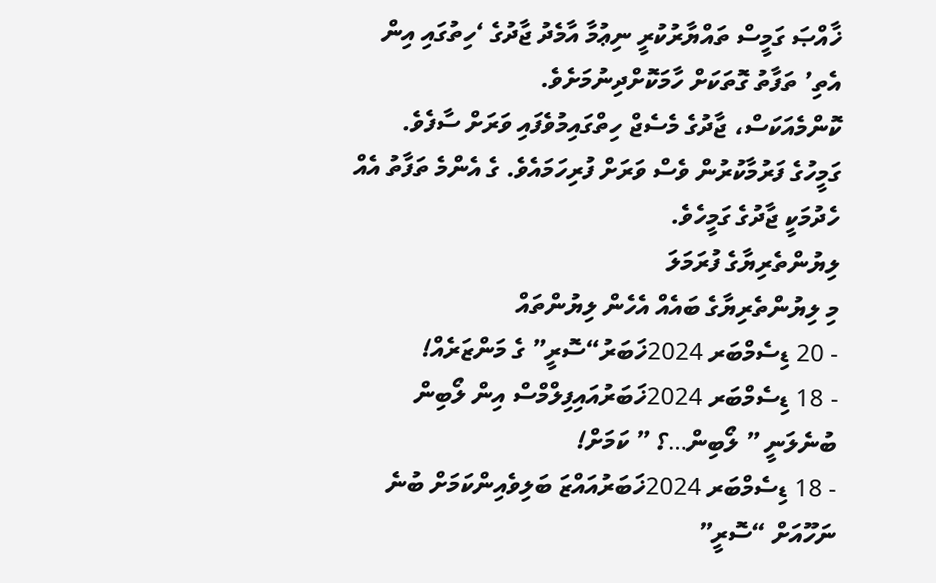ޚާއްޞަ ގަމީސް ތައްޔާރުކުރީ ނިޢުމާ އާމެދު ޖާދުގެ ‘ހިތުގައި އިން އެތި’ ތަފާތު ގޮތަކަށް ހާމަކޮށްދިނުމަށެވެ.
ކޮންމެއަކަސް، ޖާދުގެ މެސެޖް ހިތްގައިމުވެފައި ވަރަށް ސާފެވެ. ގަމީހުގެ ފަރުމާކުރުން ވެސް ވަރަށް ފުރިހަމައެވެ. ގެ އެންމެ ތަފާތު އެއް ހެދުމަކީ ޖާދުގެ ގަމީހެވެ.
ލިޔުންތެރިޔާގެ ފުރަމަލަ
މި ލިޔުންތެރިޔާގެ ބައެއް އެހެން ލިޔުންތައް
- 20 ޑިސެމްބަރ 2024ޚަބަރު“ސޮރީ” ގެ މަންޒަރެއް!
- 18 ޑިސެމްބަރ 2024ޚަބަރުއައިފިލްމްސް އިން ލޯބިން ބުނެލަނީ ” ލޯބިން…؟ ” ކަމަށް!
- 18 ޑިސެމްބަރ 2024ޚަބަރުއައްޒަ ބަލިވެއިންކަމަށް ބުނެ ނަހޫއަށް “ސޮރީ”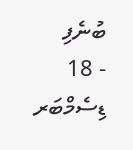ބުނެފި
- 18 ޑިސެމްބަރ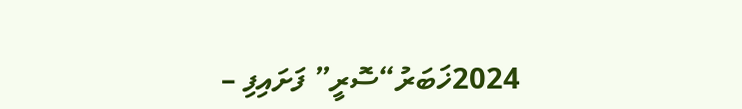2024ޚަބަރު“ސޮރީ” ފަށައިފި –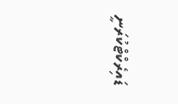ޑައިރެކްޓްކުރަނީ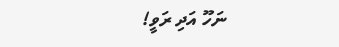ނަހޫ އަދި ރަވީ!